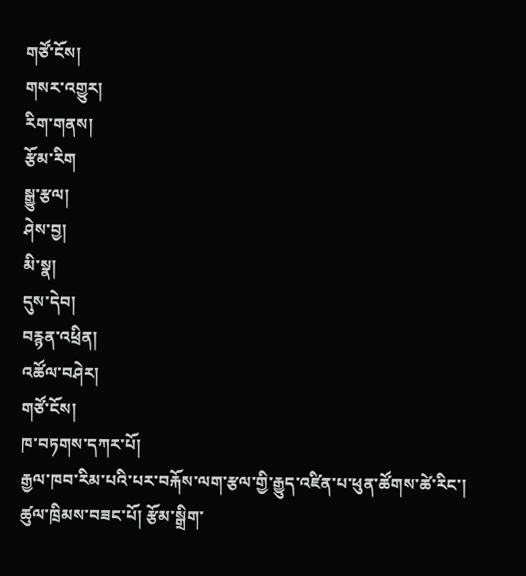གཙོ་ངོས།
གསར་འགྱུར།
རིག་གནས།
རྩོམ་རིག
སྒྱུ་རྩལ།
ཤེས་བྱ།
མི་སྣ།
དུས་དེབ།
བརྙན་འཕྲིན།
འཚོལ་བཤེར།
གཙོ་ངོས།
ཁ་བཏགས་དཀར་པོ།
རྒྱལ་ཁབ་རིམ་པའི་པར་བརྐོས་ལག་རྩལ་གྱི་རྒྱུད་འཛིན་པ་ཕུན་ཚོགས་ཚེ་རིང་།
ཚུལ་ཁྲིམས་བཟང་པོ། རྩོམ་སྒྲིག་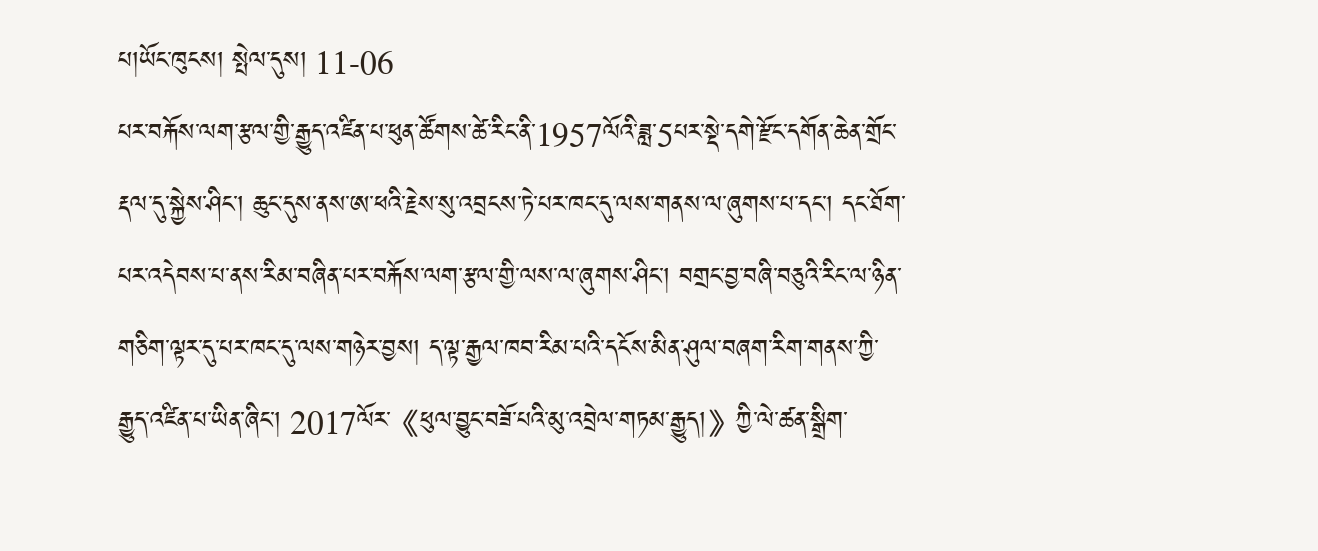པ།ཡོང་ཁུངས། སྤེལ་དུས། 11-06
པར་བརྐོས་ལག་རྩལ་གྱི་རྒྱུད་འཛིན་པ་ཕུན་ཚོགས་ཚེ་རིང་ནི་1957ལོའི་ཟླ་5པར་སྡེ་དགེ་རྫོང་དགོན་ཆེན་གྲོང་རྡལ་དུ་སྐྱེས་ཤིང་། ཆུང་དུས་ནས་ཨ་ཕའི་རྗེས་སུ་འབྲངས་ཏེ་པར་ཁང་དུ་ལས་གནས་ལ་ཞུགས་པ་དང་། དང་ཐོག་པར་འདེབས་པ་ནས་རིམ་བཞིན་པར་བརྐོས་ལག་རྩལ་གྱི་ལས་ལ་ཞུགས་ཤིང་། བགྲང་བྱ་བཞི་བཅུའི་རིང་ལ་ཉིན་གཅིག་ལྟར་དུ་པར་ཁང་དུ་ལས་གཉེར་བྱས། ད་ལྟ་རྒྱལ་ཁབ་རིམ་པའི་དངོས་མིན་ཤུལ་བཞག་རིག་གནས་ཀྱི་རྒྱུད་འཛིན་པ་ཡིན་ཞིང་། 2017ལོར་《ཕུལ་བྱུང་བཟོ་པའི་མུ་འབྲེལ་གཏམ་རྒྱུད།》ཀྱི་ལེ་ཚན་སྒྲིག་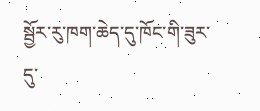སྦྱོར་རུ་ཁག་ཆེད་དུ་ཁོང་གི་ཟུར་དུ་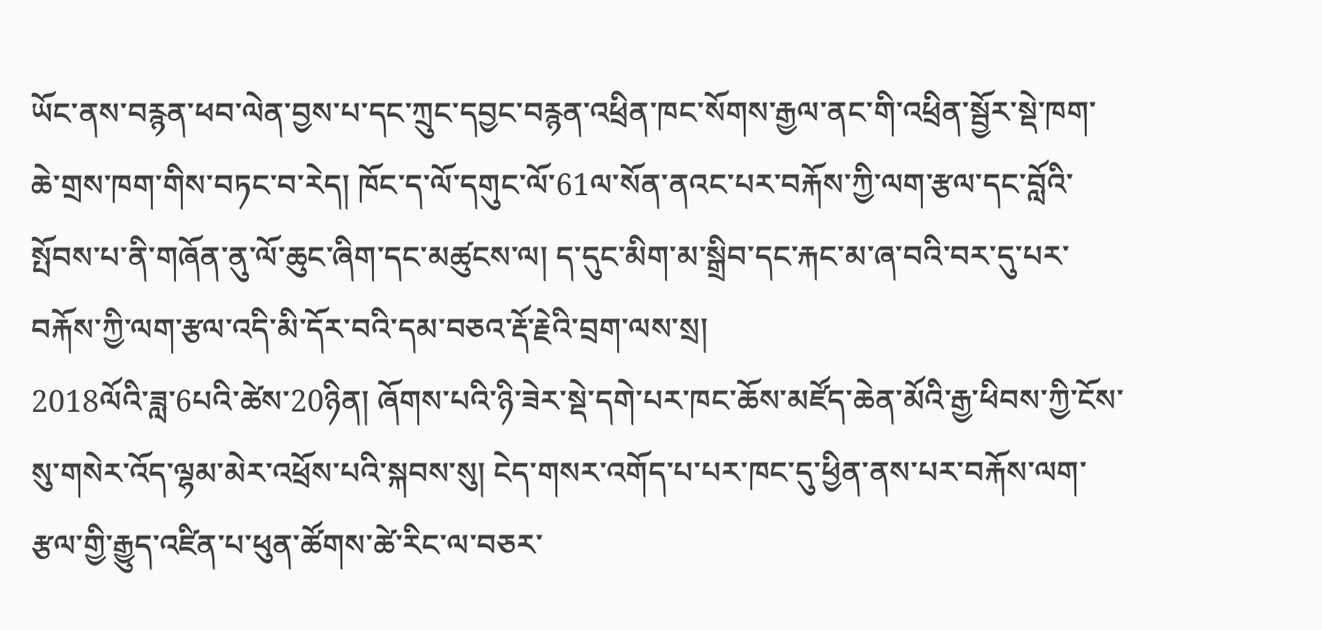ཡོང་ནས་བརྙན་ཕབ་ལེན་བྱས་པ་དང་ཀྲུང་དབྱང་བརྙན་འཕྲིན་ཁང་སོགས་རྒྱལ་ནང་གི་འཕྲིན་སྦྱོར་སྡེ་ཁག་ཆེ་གྲས་ཁག་གིས་བཏང་བ་རེད། ཁོང་ད་ལོ་དགུང་ལོ་61ལ་སོན་ནའང་པར་བརྐོས་ཀྱི་ལག་རྩལ་དང་བློའི་སྤོབས་པ་ནི་གཞོན་ནུ་ལོ་ཆུང་ཞིག་དང་མཚུངས་ལ། ད་དུང་མིག་མ་སྒྲིབ་དང་རྐང་མ་ཞ་བའི་བར་དུ་པར་བརྐོས་ཀྱི་ལག་རྩལ་འདི་མི་དོར་བའི་དམ་བཅའ་རྡོ་རྗེའི་བྲག་ལས་སྲ།
2018ལོའི་ཟླ་6པའི་ཚེས་20ཉིན། ཞོགས་པའི་ཉི་ཟེར་སྡེ་དགེ་པར་ཁང་ཆོས་མཛོད་ཆེན་མོའི་རྒྱ་ཕིབས་ཀྱི་ངོས་སུ་གསེར་འོད་ལྷམ་མེར་འཕྲོས་པའི་སྐབས་སུ། ངེད་གསར་འགོད་པ་པར་ཁང་དུ་ཕྱིན་ནས་པར་བརྐོས་ལག་རྩལ་གྱི་རྒྱུད་འཛིན་པ་ཕུན་ཚོགས་ཚེ་རིང་ལ་བཅར་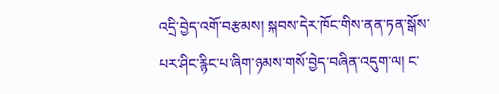འདྲི་བྱེད་འགོ་བརྩམས། སྐབས་དེར་ཁོང་གིས་ནན་ཏན་སྒོས་པར་ཤིང་རྙིང་པ་ཞིག་ཉམས་གསོ་བྱེད་བཞིན་འདུག་ལ། ང་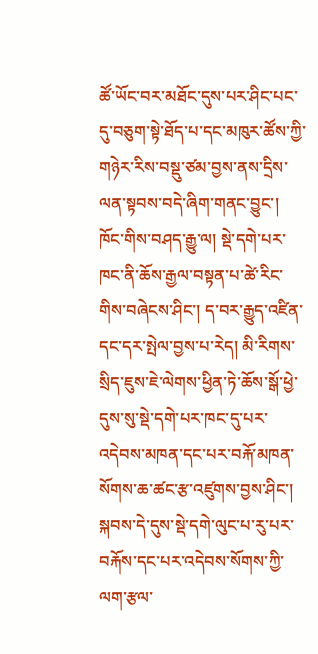ཚོ་ཡོང་བར་མཐོང་དུས་པར་ཤིང་པང་དུ་བཅུག་སྟེ་ཐོད་པ་དང་མཁུར་ཚོས་ཀྱི་གཉེར་རིས་བསྡུ་ཙམ་བྱས་ནས་དྲིས་ལན་སྟབས་བདེ་ཞིག་གནང་བྱུང་།
ཁོང་གིས་བཤད་རྒྱུ་ལ། སྡེ་དགེ་པར་ཁང་ནི་ཆོས་རྒྱལ་བསྟན་པ་ཚེ་རིང་གིས་བཞེངས་ཤིང་། ད་བར་རྒྱུད་འཛིན་དང་དར་སྤེལ་བྱས་པ་རེད། མི་རིགས་སྲིད་ཇུས་ཇེ་ལེགས་ཕྱིན་ཏེ་ཆོས་སྒོ་ཕྱེ་དུས་སུ་སྡེ་དགེ་པར་ཁང་དུ་པར་འདེབས་མཁན་དང་པར་བརྐོ་མཁན་སོགས་ཆ་ཚང་རྩ་འཛུགས་བྱས་ཤིང་། སྐབས་དེ་དུས་སྡེ་དགེ་ལུང་པ་རུ་པར་བརྐོས་དང་པར་འདེབས་སོགས་ཀྱི་ལག་རྩལ་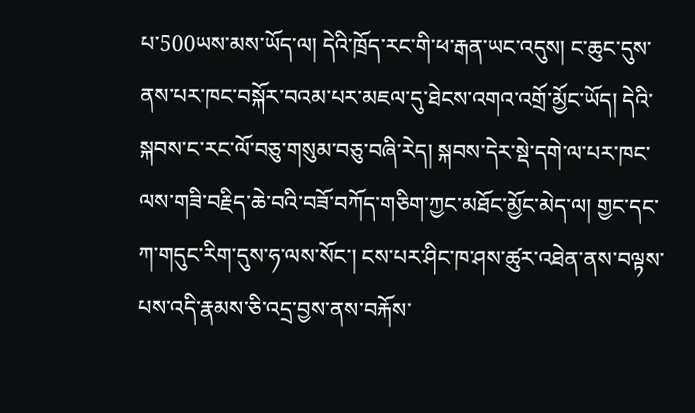པ་500ཡས་མས་ཡོད་ལ། དེའི་ཁྲོད་རང་གི་ཕ་རྒན་ཡང་འདུས། ང་ཆུང་དུས་ནས་པར་ཁང་བསྐོར་བའམ་པར་མཇལ་དུ་ཐེངས་འགའ་འགྲོ་མྱོང་ཡོད། དེའི་སྐབས་ང་རང་ལོ་བཅུ་གསུམ་བཅུ་བཞི་རེད། སྐབས་དེར་སྡེ་དགེ་ལ་པར་ཁང་ལས་གཟི་བརྗིད་ཆེ་བའི་བཟོ་བཀོད་གཅིག་ཀྱང་མཐོང་མྱོང་མེད་ལ། གྱང་དང་ཀ་གདུང་རིག་དུས་ཧ་ལས་སོང་། ངས་པར་ཤིང་ཁ་ཤས་ཚུར་འཐེན་ནས་བལྟས་པས་འདི་རྣམས་ཅི་འདྲ་བྱས་ནས་བརྐོས་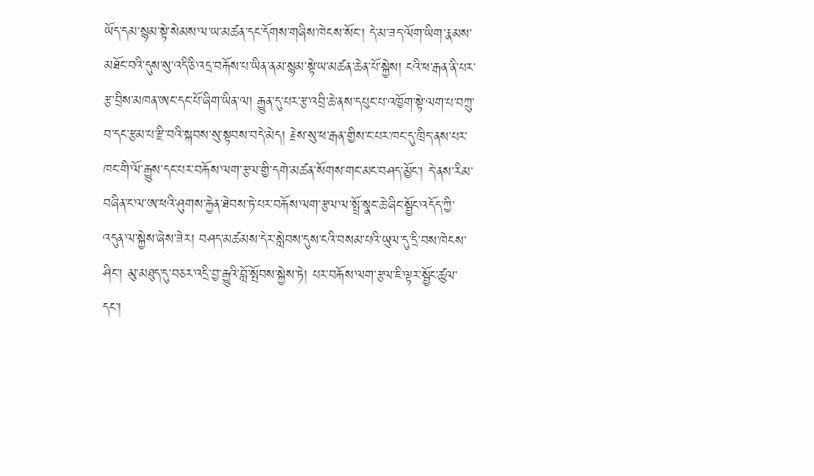ཡོད་དམ་སྙམ་སྟེ་སེམས་ལ་ཡ་མཚན་དང་དོགས་གཞིས་ཁེངས་སོང་། དེ་མ་ཟད་ལོག་ཡིག་རྣམས་མཐོང་བའི་དུས་སུ་འདི་ཅི་འདྲ་བརྐོས་པ་ཡིན་ནམ་སྙམ་སྟེ་ཡ་མཚན་ཆེན་པོ་སྐྱེས། ངའི་ཕ་རྒན་ནི་པར་རྩ་བྲིས་མཁན་ཨང་དང་པོ་ཞིག་ཡིན་ལ། རྒྱུན་དུ་པར་རྩ་འབྲི་ཆེ་ནས་དཔུང་པ་འཁྱོག་སྟེ་ལག་པ་བཀྲུ་བ་དང་རྩམ་པ་རྫི་བའི་སྐབས་སུ་སྟབས་བདེ་མེད། རྗེས་སུ་ཕ་རྒན་གྱིས་ང་པར་ཁང་དུ་ཁྲིད་ནས་པར་ཁང་གི་ལོ་རྒྱུས་དང་པར་བརྐོས་ལག་རྩལ་གྱི་དགེ་མཚན་སོགས་གང་མང་བཤད་མྱོང་། དེ་ནས་རིམ་བཞིན་ང་ལ་ཨ་ཕའི་ཤུགས་རྐྱེན་ཐེབས་ཏེ་པར་བརྐོས་ལག་རྩལ་ལ་སྤྲོ་སྣང་ཆེ་ཞིང་སྦྱོང་འདོད་ཀྱི་འདུན་ལ་སྐྱེས་ཞེས་ཟེར། བཤད་མཚམས་དེར་སླེབས་དུས་ངའི་བསམ་པའི་ཡུལ་དུ་དྲི་བས་ཁེངས་ཤིང་། མུ་མཐུད་དུ་བཅར་འདྲི་བྱ་རྒྱུའི་བློ་སྤོབས་སྐྱེས་ཏེ། པར་བརྐོས་ལག་རྩལ་ཇི་ལྟར་སྦྱོང་ཚུལ་དང་།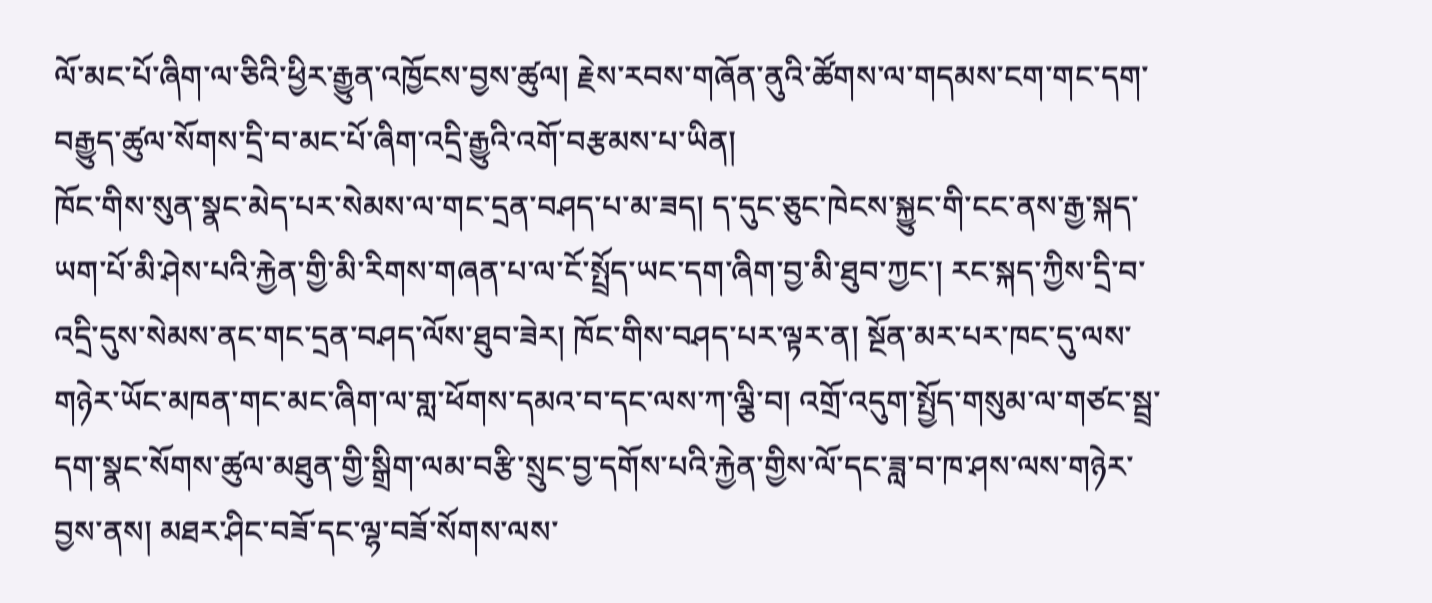ལོ་མང་པོ་ཞིག་ལ་ཅིའི་ཕྱིར་རྒྱུན་འཁྱོངས་བྱས་ཚུལ། རྗེས་རབས་གཞོན་ནུའི་ཚོགས་ལ་གདམས་ངག་གང་དག་བརྒྱུད་ཚུལ་སོགས་དྲི་བ་མང་པོ་ཞིག་འདྲི་རྒྱུའི་འགོ་བརྩམས་པ་ཡིན།
ཁོང་གིས་སུན་སྣང་མེད་པར་སེམས་ལ་གང་དྲན་བཤད་པ་མ་ཟད། ད་དུང་ཅུང་ཁེངས་སྐྱུང་གི་ངང་ནས་རྒྱ་སྐད་ཡག་པོ་མི་ཤེས་པའི་རྐྱེན་གྱི་མི་རིགས་གཞན་པ་ལ་ངོ་སྤྲོད་ཡང་དག་ཞིག་བྱ་མི་ཐུབ་ཀྱང་། རང་སྐད་ཀྱིས་དྲི་བ་འདྲི་དུས་སེམས་ནང་གང་དྲན་བཤད་ལོས་ཐུབ་ཟེར། ཁོང་གིས་བཤད་པར་ལྟར་ན། སྔོན་མར་པར་ཁང་དུ་ལས་གཉེར་ཡོང་མཁན་གང་མང་ཞིག་ལ་གླ་ཕོགས་དམའ་བ་དང་ལས་ཀ་ལྕི་བ། འགྲོ་འདུག་སྤྱོད་གསུམ་ལ་གཙང་སྦྲ་དག་སྣང་སོགས་ཚུལ་མཐུན་གྱི་སྒྲིག་ལམ་བརྩི་སྲུང་བྱ་དགོས་པའི་རྐྱེན་གྱིས་ལོ་དང་ཟླ་བ་ཁ་ཤས་ལས་གཉེར་བྱས་ནས། མཐར་ཤིང་བཟོ་དང་ལྷ་བཟོ་སོགས་ལས་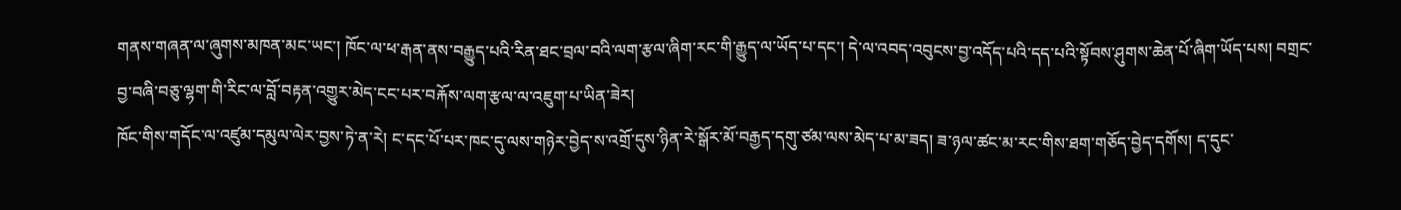གནས་གཞན་ལ་ཞུགས་མཁན་མང་ཡང་། ཁོང་ལ་ཕ་རྒན་ནས་བརྒྱུད་པའི་རིན་ཐང་བྲལ་བའི་ལག་རྩལ་ཞིག་རང་གི་རྒྱུད་ལ་ཡོད་པ་དང་། དེ་ལ་འབད་འབུངས་བྱ་འདོད་པའི་དད་པའི་སྟོབས་ཤུགས་ཆེན་པོ་ཞིག་ཡོད་པས། བགྲང་བྱ་བཞི་བཅུ་ལྷག་གི་རིང་ལ་བློ་བརྟན་འགྱུར་མེད་ངང་པར་བརྐོས་ལག་རྩལ་ལ་འཇུག་པ་ཡིན་ཟེར།
ཁོང་གིས་གདོང་ལ་འཛུམ་དམུལ་ལེར་བྱས་ཏེ་ན་རེ། ང་དང་པོ་པར་ཁང་དུ་ལས་གཉེར་བྱེད་ས་འགྲོ་དུས་ཉིན་རེ་སྒོར་མོ་བརྒྱད་དགུ་ཙམ་ལས་མེད་པ་མ་ཟད། ཟ་ཉལ་ཚང་མ་རང་གིས་ཐག་གཅོད་བྱེད་དགོས། ད་དུང་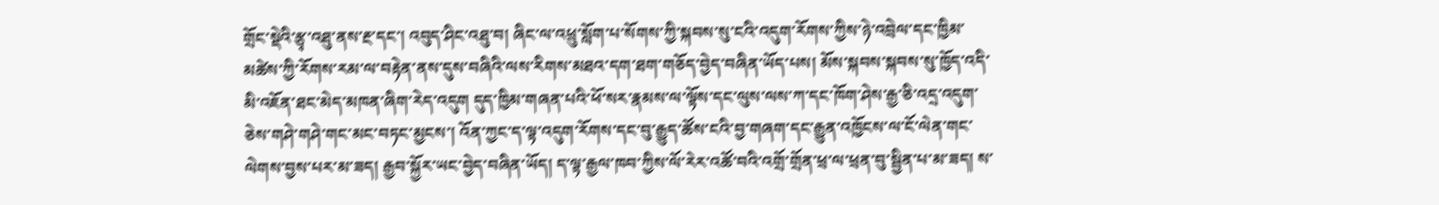གྲོང་སྡེའི་རྩྭ་འཐུ་ནས་རྔ་དང་། འབུད་ཤིང་འཐུ་བ། ཞིང་ལ་འཕྲུ་སློག་པ་སོགས་ཀྱི་སྐབས་སུ་ངའི་འདུག་རོགས་ཀྱིས་ཉེ་འབྲེལ་དང་ཁྱིམ་མཚེས་ཀྱི་རོགས་རམ་ལ་བརྟེན་ནས་དུས་བཞིའི་ལས་རིགས་མཐའ་དག་ཐག་གཅོད་བྱེད་བཞིན་ཡོད་པས། མོས་སྐབས་སྐབས་སུ་ཁྱོད་འདི་མི་འཇོན་ཐང་མེད་མཁན་ཞིག་རེད་འདུག དུད་ཁྱིམ་གཞན་པའི་ཕོ་སར་རྣམས་ལ་ལྟོས་དང་ལུས་ལས་ཀ་དང་ཁོག་ཤེས་རྒྱ་ཅི་འདྲ་འདུག་ཅེས་གཤེ་གཤེ་གང་མང་བཏང་མྱངས་། འོན་ཀྱང་ད་ལྟ་འདུག་རོགས་དང་བུ་རྒྱུད་ཚོས་ངའི་བྱ་གཞག་དང་རྒྱུན་འཁྱོངས་ལ་ངོ་ལེན་གང་ལེགས་བྱས་པར་མ་ཟད། རྒྱབ་སྐྱོར་ཡང་བྱེད་བཞིན་ཡོད། ད་ལྟ་རྒྱལ་ཁབ་ཀྱིས་ལོ་རེར་འཚོ་བའི་འགྲོ་གྲོན་ཕྲ་ལ་ཕྲན་བུ་སྦྱིན་པ་མ་ཟད། ས་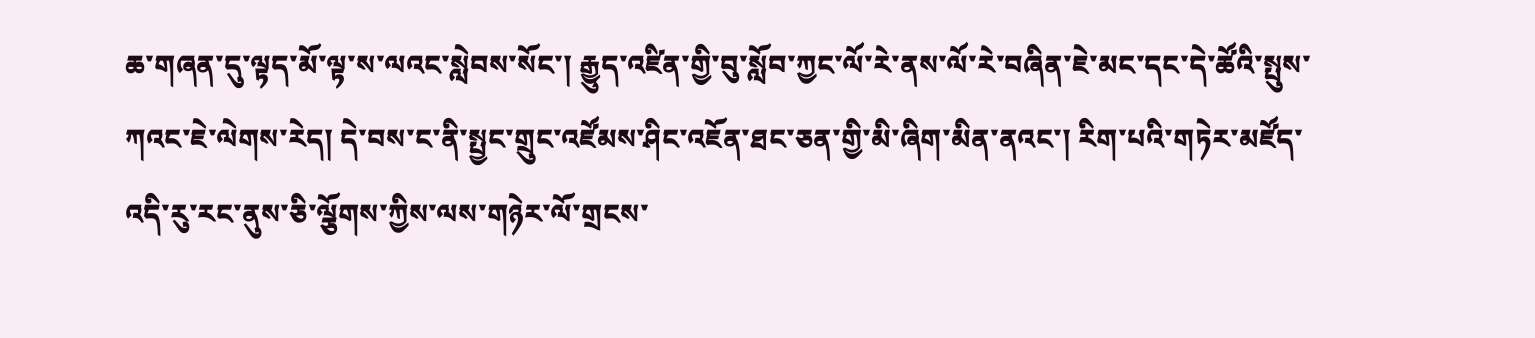ཆ་གཞན་དུ་ལྟད་མོ་ལྟ་ས་ལའང་སླེབས་སོང་། རྒྱུད་འཛིན་གྱི་བུ་སློབ་ཀྱང་ལོ་རེ་ནས་ལོ་རེ་བཞིན་ཇེ་མང་དང་དེ་ཚོའི་སྤུས་ཀའང་ཇེ་ལེགས་རེད། དེ་བས་ང་ནི་སྤྱང་གྲུང་འཛོམས་ཤིང་འཇོན་ཐང་ཅན་གྱི་མི་ཞིག་མིན་ནའང་། རིག་པའི་གཏེར་མཛོད་འདི་རུ་རང་ནུས་ཅི་ལྕོགས་ཀྱིས་ལས་གཉེར་ལོ་གྲངས་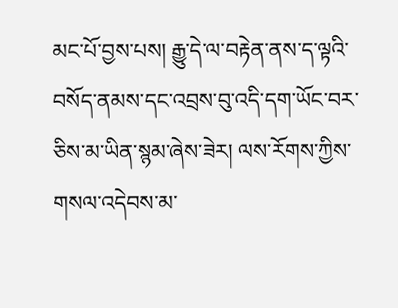མང་པོ་བྱས་པས། རྒྱུ་དེ་ལ་བརྟེན་ནས་ད་ལྟའི་བསོད་ནམས་དང་འབྲས་བུ་འདི་དག་ཡོང་བར་ཅིས་མ་ཡིན་སྙམ་ཞེས་ཟེར། ལས་རོགས་ཀྱིས་གསལ་འདེབས་མ་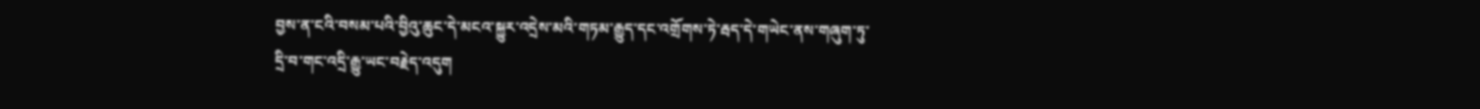བྱས་ན་ངའི་བསམ་པའི་བྱིའུ་ཆུང་དེ་མངའ་སྐྱུར་འདྲེས་མའི་གཏམ་རྒྱུད་དང་འགྲོགས་ཏེ་རྦད་དེ་གཡེང་ནས་གཞུག་ཏུ་དྲི་བ་གང་འདྲི་རྒྱུ་ཡང་བརྗེད་འདུག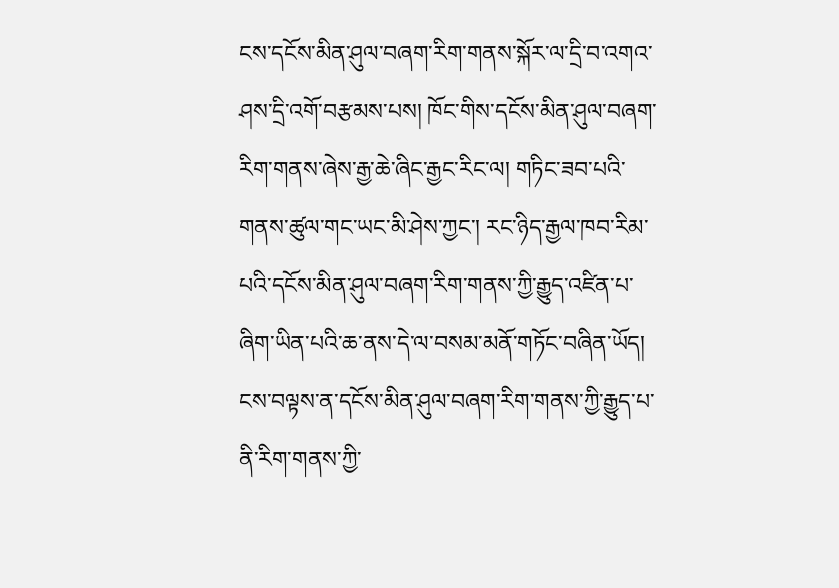ངས་དངོས་མིན་ཤུལ་བཞག་རིག་གནས་སྐོར་ལ་དྲི་བ་འགའ་ཤས་དྲི་འགོ་བརྩམས་པས། ཁོང་གིས་དངོས་མིན་ཤུལ་བཞག་རིག་གནས་ཞེས་རྒྱ་ཆེ་ཞིང་རྒྱང་རིང་ལ། གཏིང་ཟབ་པའི་གནས་ཚུལ་གང་ཡང་མི་ཤེས་ཀྱང་། རང་ཉིད་རྒྱལ་ཁབ་རིམ་པའི་དངོས་མིན་ཤུལ་བཞག་རིག་གནས་ཀྱི་རྒྱུད་འཛིན་པ་ཞིག་ཡིན་པའི་ཆ་ནས་དེ་ལ་བསམ་མནོ་གཏོང་བཞིན་ཡོད། ངས་བལྟས་ན་དངོས་མིན་ཤུལ་བཞག་རིག་གནས་ཀྱི་རྒྱུད་པ་ནི་རིག་གནས་ཀྱི་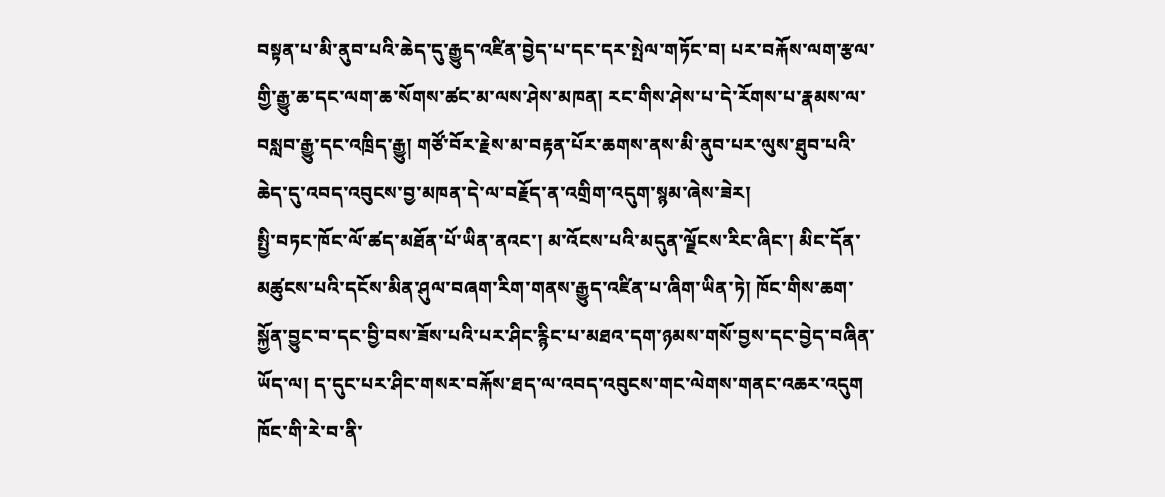བསྟན་པ་མི་ནུབ་པའི་ཆེད་དུ་རྒྱུད་འཛིན་བྱེད་པ་དང་དར་སྤེལ་གཏོང་བ། པར་བརྐོས་ལག་རྩལ་གྱི་རྒྱུ་ཆ་དང་ལག་ཆ་སོགས་ཚང་མ་ལས་ཤེས་མཁན། རང་གིས་ཤེས་པ་དེ་རོགས་པ་རྣམས་ལ་བསླབ་རྒྱུ་དང་འཁྲིད་རྒྱུ། གཙོ་བོར་རྗེས་མ་བརྟན་པོར་ཆགས་ནས་མི་ནུབ་པར་ལུས་ཐུབ་པའི་ཆེད་དུ་འབད་འབུངས་བྱ་མཁན་དེ་ལ་བརྗོད་ན་འགྲིག་འདུག་སྙམ་ཞེས་ཟེར།
སྤྱི་བཏང་ཁོང་ལོ་ཚད་མཐོན་པོ་ཡིན་ནའང་། མ་འོངས་པའི་མདུན་ལྗོངས་རིང་ཞིང་། མིང་དོན་མཚུངས་པའི་དངོས་མིན་ཤུལ་བཞག་རིག་གནས་རྒྱུད་འཛིན་པ་ཞིག་ཡིན་ཏེ། ཁོང་གིས་ཆག་སྐྱོན་བྱུང་བ་དང་བྱི་བས་ཟོས་པའི་པར་ཤིང་རྙིང་པ་མཐའ་དག་ཉམས་གསོ་བྱས་དང་བྱེད་བཞིན་ཡོད་ལ། ད་དུང་པར་ཤིང་གསར་བརྐོས་ཐད་ལ་འབད་འབུངས་གང་ལེགས་གནང་འཆར་འདུག ཁོང་གི་རེ་བ་ནི་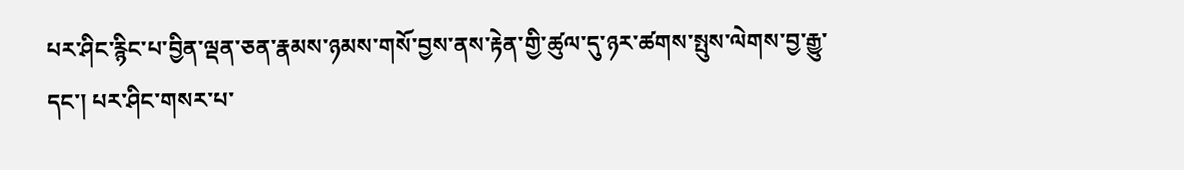པར་ཤིང་རྙིང་པ་བྱིན་ལྡན་ཅན་རྣམས་ཉམས་གསོ་བྱས་ནས་རྟེན་གྱི་ཚུལ་དུ་ཉར་ཚགས་སྤུས་ལེགས་བྱ་རྒྱུ་དང་། པར་ཤིང་གསར་པ་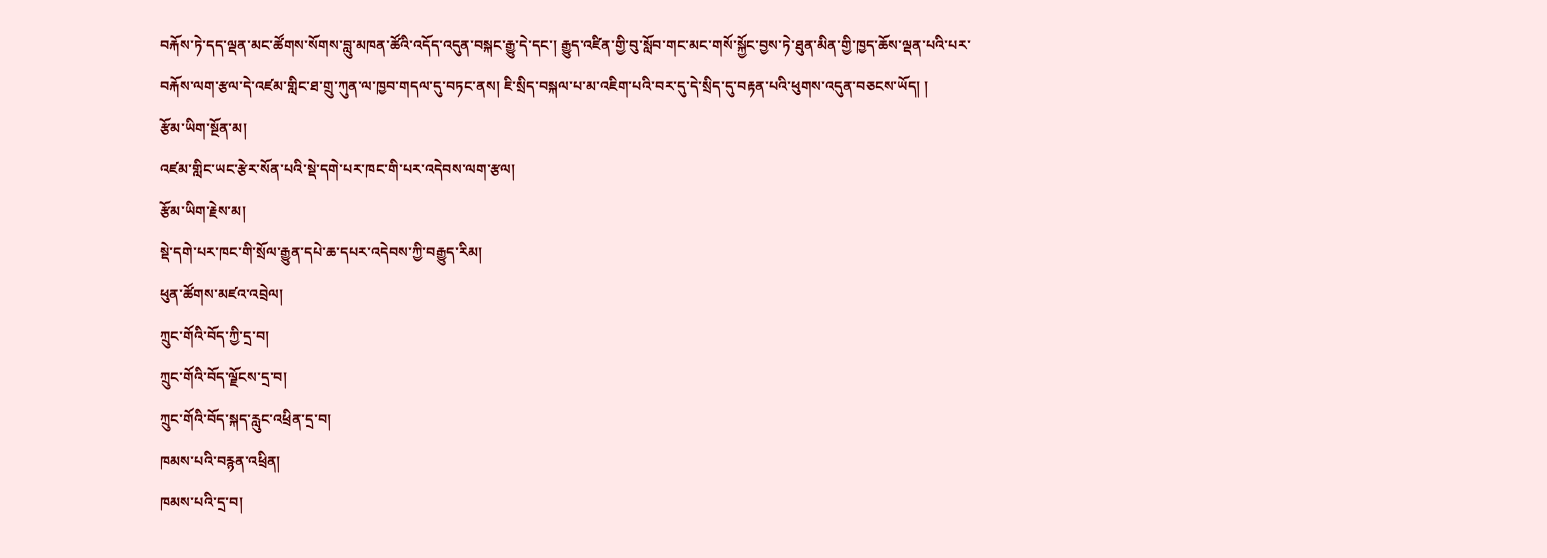བརྐོས་ཏེ་དད་ལྡན་མང་ཚོགས་སོགས་བླུ་མཁན་ཚོའི་འདོད་འདུན་བསྐང་རྒྱུ་དེ་དང་། རྒྱུད་འཛིན་གྱི་བུ་སློབ་གང་མང་གསོ་སྐྱོང་བྱས་ཏེ་ཐུན་མིན་གྱི་ཁྱད་ཆོས་ལྡན་པའི་པར་བརྐོས་ལག་རྩལ་དེ་འཛམ་གླིང་ཐ་གྲུ་ཀུན་ལ་ཁྱབ་གདལ་དུ་བཏང་ནས། ཇི་སྲིད་བསྐལ་པ་མ་འཇིག་པའི་བར་དུ་དེ་སྲིད་དུ་བརྟན་པའི་ཕུགས་འདུན་བཅངས་ཡོད། །
རྩོམ་ཡིག་སྔོན་མ།
འཛམ་གླིང་ཡང་རྩེར་སོན་པའི་སྡེ་དགེ་པར་ཁང་གི་པར་འདེབས་ལག་རྩལ།
རྩོམ་ཡིག་རྗེས་མ།
སྡེ་དགེ་པར་ཁང་གི་སྲོལ་རྒྱུན་དཔེ་ཆ་དཔར་འདེབས་ཀྱི་བརྒྱུད་རིམ།
ཕུན་ཚོགས་མཛའ་འབྲེལ།
ཀྲུང་གོའི་བོད་ཀྱི་དྲ་བ།
ཀྲུང་གོའི་བོད་ལྗོངས་དྲ་བ།
ཀྲུང་གོའི་བོད་སྐད་རླུང་འཕྲིན་དྲ་བ།
ཁམས་པའི་བརྙན་འཕྲིན།
ཁམས་པའི་དྲ་བ།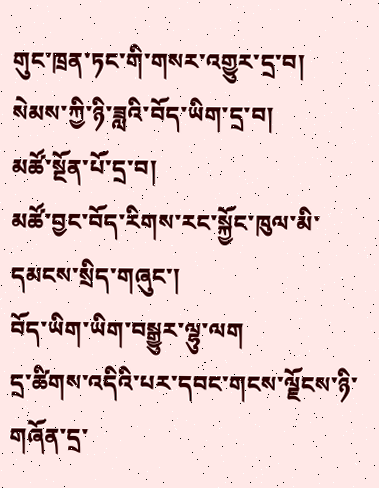གུང་ཁྲན་ཏང་གི་གསར་འགྱུར་དྲ་བ།
སེམས་ཀྱི་ཉི་ཟླའི་བོད་ཡིག་དྲ་བ།
མཚོ་སྔོན་པོ་དྲ་བ།
མཚོ་བྱང་བོད་རིགས་རང་སྐྱོང་ཁུལ་མི་དམངས་སྲིད་གཞུང་།
བོད་ཡིག་ཡིག་བསྒྱུར་ལྷུ་ལག
དྲ་ཚིགས་འདིའི་པར་དབང་གངས་ལྗོངས་ཉི་གཞོན་དྲ་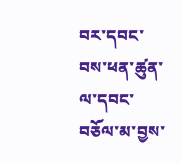བར་དབང་བས་ཕན་ཚུན་ལ་དབང་བཅོལ་མ་བྱས་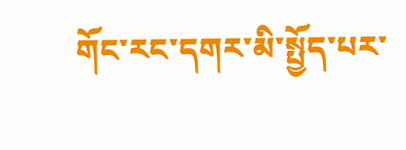གོང་རང་དགར་མི་སྤྱོད་པར་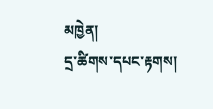མཁྱེན།
དྲ་ཚིགས་དཔང་རྟགས།